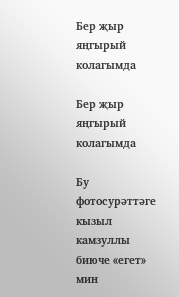Бер җыр яңгырый колагымда

Бер җыр яңгырый колагымда

Бу фотосурәттәге кызыл камзуллы биюче «егет» мин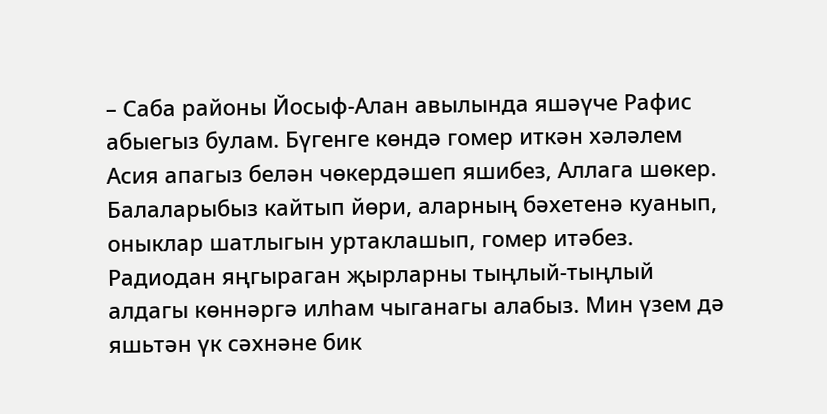– Саба районы Йосыф-Алан авылында яшәүче Рафис абыегыз булам. Бүгенге көндә гомер иткән хәләлем Асия апагыз белән чөкердәшеп яшибез, Аллага шөкер. Балаларыбыз кайтып йөри, аларның бәхетенә куанып, оныклар шатлыгын уртаклашып, гомер итәбез. Радиодан яңгыраган җырларны тыңлый-тыңлый алдагы көннәргә илһам чыганагы алабыз. Мин үзем дә яшьтән үк сәхнәне бик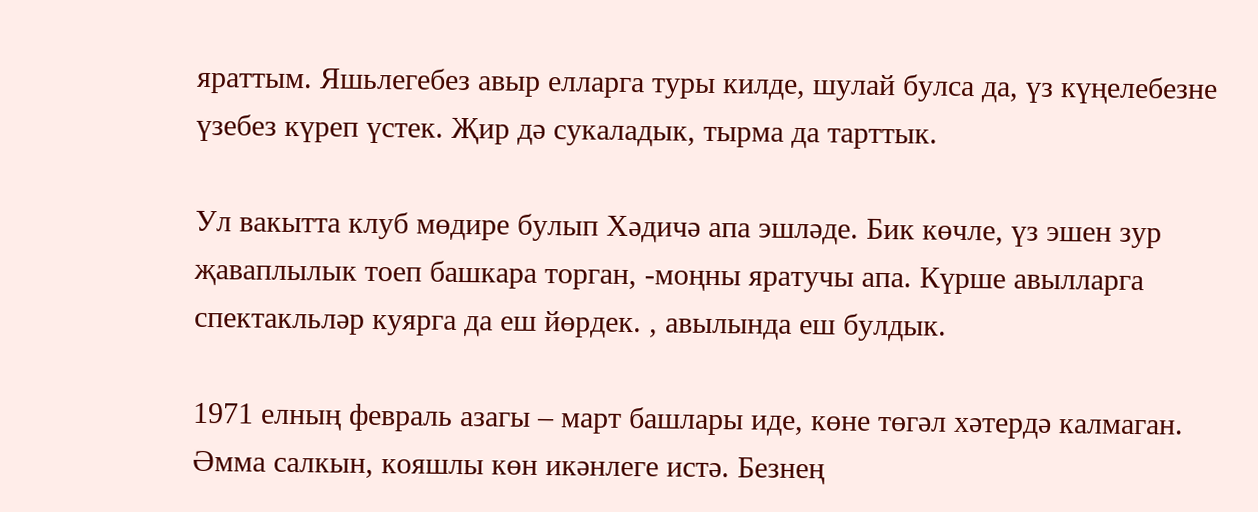яраттым. Яшьлегебез авыр елларга туры килде, шулай булса да, үз күңелебезне үзебез күреп үстек. Җир дә сукаладык, тырма да тарттык.

Ул вакытта клуб мөдире булып Хәдичә апа эшләде. Бик көчле, үз эшен зур җаваплылык тоеп башкара торган, -моңны яратучы апа. Күрше авылларга спектакльләр куярга да еш йөрдек. , авылында еш булдык.

1971 елның февраль азагы – март башлары иде, көне төгәл хәтердә калмаган. Әмма салкын, кояшлы көн икәнлеге истә. Безнең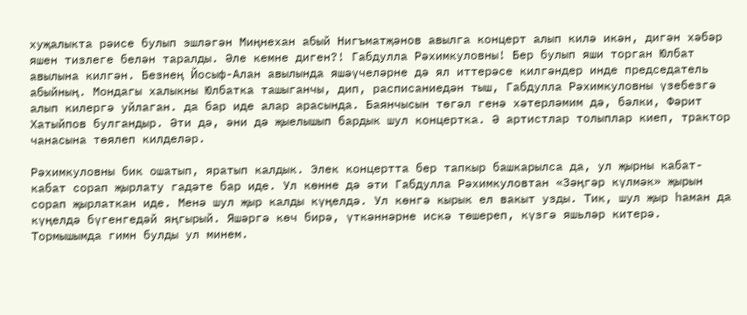хуҗалыкта рәисе булып эшләгән Миңнехан абый Нигъмaтҗәнов авылга концерт алып килә икән, дигән хәбәр яшен тизлеге белән таралды. Әле кемне диген?! Габдулла Рәхимкуловны! Бер булып яши торган Юлбат авылына килгән. Безнең Йосыф-Алан авылында яшәүчеләрне дә ял иттерәсе килгәндер инде председатель абыйның. Мондагы халыкны Юлбатка ташыганчы, дип, расписаниедән тыш, Габдулла Рәхимкуловны үзебезгә алып килергә уйлаган. да бар иде алар арасында. Баянчысын төгәл генә хәтерләмим дә, бәлки, Фәрит Хатыйпов булгандыр. Әти дә, әни дә җыелышып бардык шул концертка. Ә артистлар толыплар киеп, трактор чанасына төялеп килделәр.

Рәхимкуловны бик ошатып, яратып калдык. Элек концертта бер тапкыр башкарылса да, ул җырны кабат-кабат сорап җырлату гадәте бар иде. Ул көнне дә әти Габдулла Рәхимкуловтан «Зәңгәр күлмәк» җырын сорап җырлаткан иде. Менә шул җыр калды күңелдә. Ул көнгә кырык ел вакыт узды. Тик, шул җыр һаман да күңелдә бүгенгедәй яңгырый. Яшәргә көч бирә, үткәннәрне искә төшереп, күзгә яшьләр китерә. Тормышымда гимн булды ул минем.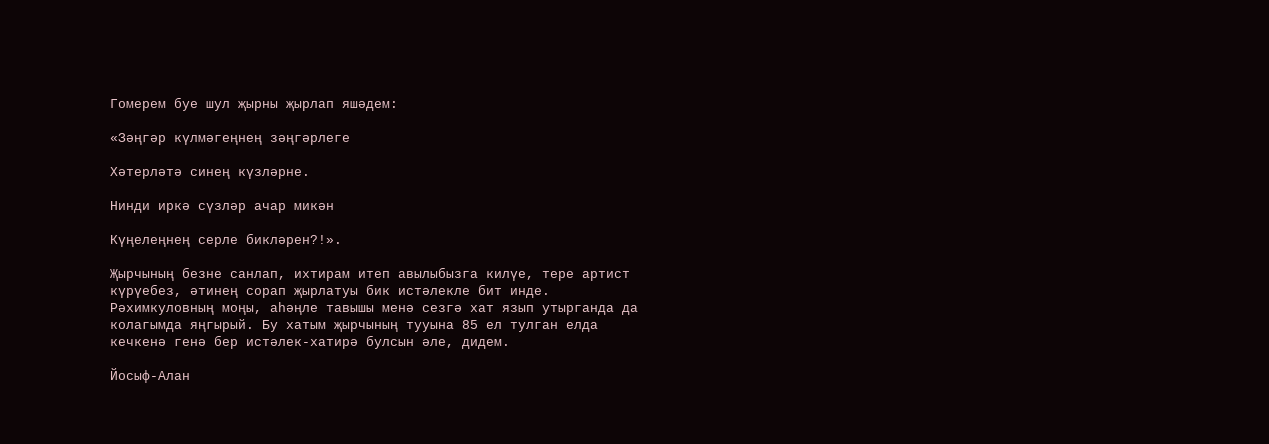Гомерем буе шул җырны җырлап яшәдем:

«Зәңгәр күлмәгеңнең зәңгәрлеге

Хәтерләтә синең күзләрне.

Нинди иркә сүзләр ачар микән

Күңелеңнең серле бикләрен?!».

Җырчының безне санлап, ихтирам итеп авылыбызга килүе, тере артист күрүебез, әтинең сорап җырлатуы бик истәлекле бит инде. Рәхимкуловның моңы, аһәңле тавышы менә сезгә хат язып утырганда да колагымда яңгырый. Бу хатым җырчының тууына 85 ел тулган елда кечкенә генә бер истәлек-хатирә булсын әле, дидем.

Йосыф-Алан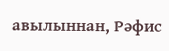авылыннан, Рәфис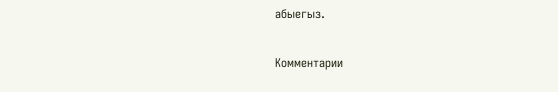абыегыз.

Комментарии